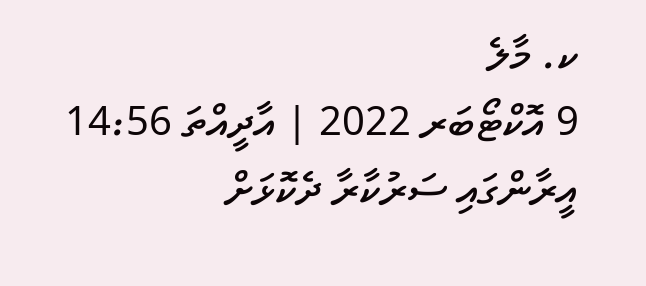ކ. މާލެ
9 އޮކްޓޯބަރ 2022 | އާދީއްތަ 14:56
އީރާންގައި ސަރުކާރާ ދެކޮޅަށް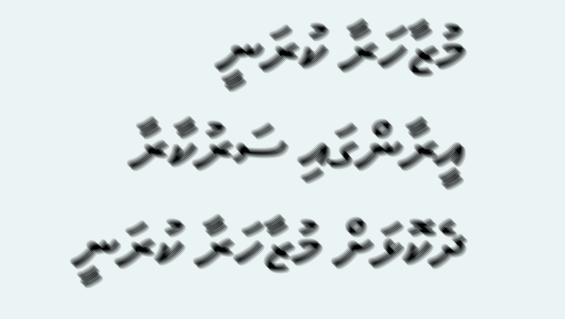މުޒާހަރާ ކުރަނީ
އީރާންގައި ސަރުކާރާ ދެކޮޅަށް މުޒާހަރާ ކުރަނީ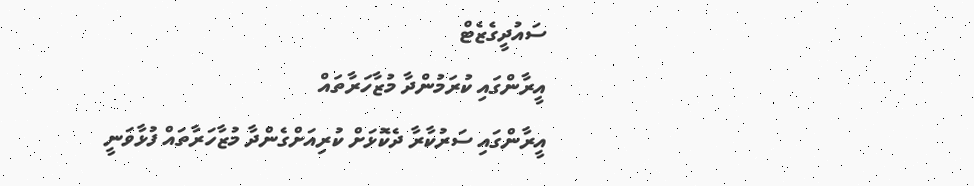ސައުދީގެޒެޓް
އީރާންގައި ކުރަމުންދާ މުޒާހަރާތައް
އީރާންގައި ސަރުކާރާ ދެކޮޅަށް ކުރިއަށްގެންދާ މުޒާހަރާތައް ފުޅާވަނީ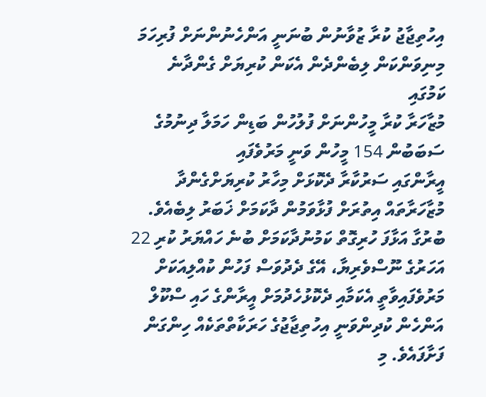އިހުތިޖާޖު ކުރާ ޒުވާނުން ބުނަނީ އަންހެނުންނަށް ފުރިހަމަ މިނިވަންކަން ލިބެންދެން އެކަން ކުރިޔަށް ގެންދާނެ ކަމުގައި
މުޒާހަރާ ކުރާ މީހުންނަށް ފުލުހުން ބަޑިން ހަމަލާ ދިނުމުގެ ސަބަބުން 154 މީހުން ވަނީ މަރުވެފައި
އީރާންގައި ސަރުކާރާ ދެކޮޅަށް މިހާރު ކުރިޔަށްގެންދާ މުޒާހަރާތައް އިތުރަށް ފުޅާވަމުން ދާކަމަށް ޚަބަރު ލިބެއެވެ.
ބުރުގާ އަޅާފަ ހުރިގޮތް ކަމުނުދާކަމަށް ބުނެ ހައްޔަރު ކުރި 22 އަހަރުގެ ނޫސްވެރިޔާ، އޭގެ ދެދުވަސް ފަހުން ކުއްލިއަކަށް މަރުވެފައިވާތީ އެކަމާއި ދެކޮޅުހެދުމަށް އީރާންގެ ހައި ސްކޫލް އަންހެން ކުދިންވަނީ އިހުތިޖާޖުގެ ހަރަކާތްތަކެއް ހިންގަން ފަށާފައެވެ. މި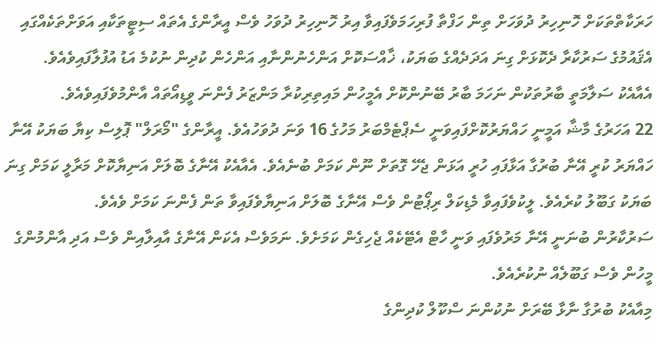ހަރަކާތްތަކަށް ހޮނިހިރު ދުވަހަށް ތިން ހަފްތާ ފުރިހަމަވެފައިވާ އިރު ހޮނިހިރު ދުވަހު ވެސް އީރާންގެ އެތައް ސިޓީތަކާއި އަވަށްތަކެއްގައި އެޤައުމުގެ ސަރުކާރާ ދެކޮޅަށް ގިނަ އަދަދެއްގެ ބަޔަކު، ޚާއްސަކޮށް އަންހެނުންނާއި އަންހެން ކުދިން ނުކުމެ އަޑު އުފުލާފައިވެއެވެ. އެއާއެކު ސަލާމަތީ ބާރުތަކުން ނަހަމަ ބާރު ބޭނުންކޮށް އެމީހުން މައިތިރިކުރާ މަންޒަރު ފެންނަ ވީޑިއޯތައް އާންމުވެފައިވެއެވެ.
22 އަހަރުގެ މާޝާ އަމީނީ ހައްޔަރުކޮށްފައިވަނީ ސެޕްޓެމްބަރު މަހުގެ 16 ވަނަ ދުވަހުއެވެ. އީރާންގެ "މޯރަލް" ޕޮލިސް ކިޔާ ބަޔަކު އޭނާ ހައްޔަރު ކުރީ އޭނާ ބުރުގާ އަޅާފައި ހުރީ އަޅަން ޖެހޭ ގޮތަށް ނޫން ކަމަށް ބުނެއެވެ. އެއާއެކު އޭނާގެ ބޮލަށް އަނިޔާކޮށް މަރާލީ ކަމަށް ގިނަ ބަޔަކު ގަބޫލު ކުރެއެވެ. ލީކުވެފައިވާ މެޑިކަލް ރިޕޯޓުން ވެސް އޭނާގެ ބޮލަށް އަނިޔާވެފައިވާ ތަން ފެންނަ ކަމަށް ވެއެވެ.
ސަރުކާރުން ބުނަނީ އޭނާ މަރުވެފައި ވަނީ ހާޓް އެޓޭކެއް ޖެހިގެން ކަމަށެވެ. ނަމަވެސް އެކަން އޭނާގެ އާއިލާއިން ވެސް އަދި އާންމުންގެ މީހުން ވެސް ގަބޫލެއް ނުކުރެއެވެ.
މިއާއެކު ބުރުގާ ނާޅާ ބޭރަށް ނުކުންނަ ސްކޫލް ކުދިންގެ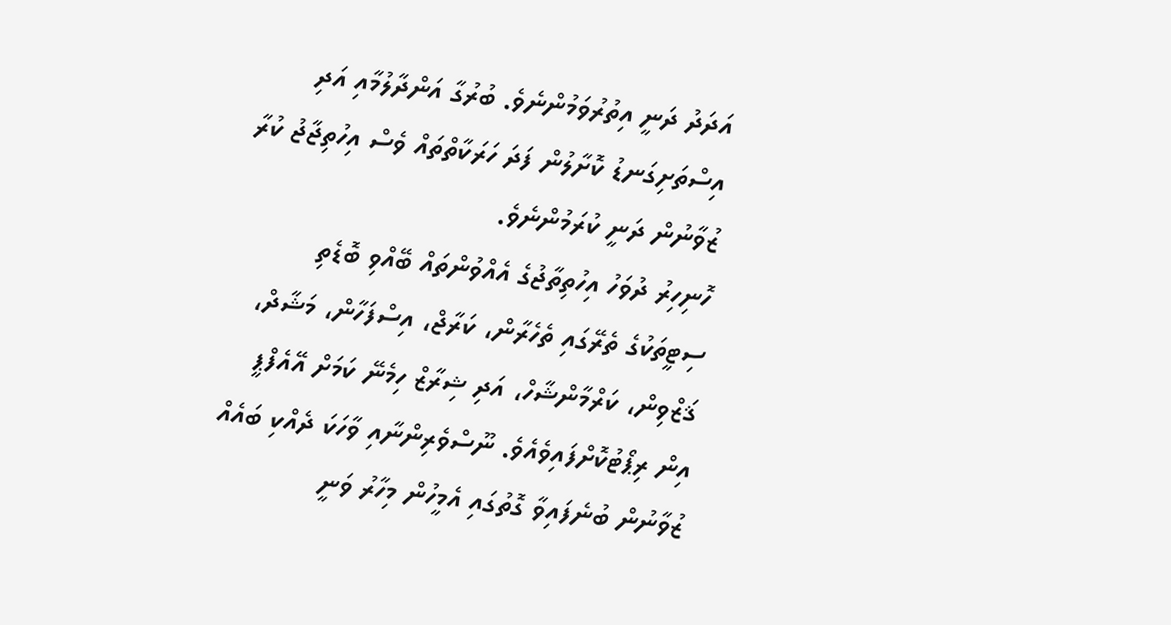އަދަދު ދަނީ އިތުރުވަމުންނެވެ. ބުރުގާ އަންދާލުމާއި އަދި އިސްތަށިގަނޑު ކޮށާލުން ފަދަ ހަރަކާތްތައް ވެސް އިހުތިޖާޖު ކުރާ ޒުވާނުން ދަނީ ކުރަމުންނެވެ.
ހޮނިހިރު ދުވަހު އިހުތިތާޖުގެ އެއްވުންތައް ބޭއްވި ބޮޑެތި ސިޓީތަކުގެ ތެރޭގައި ތެހެރާން، ކަރާޖް، އިސްފަހާން، މަޝާދް، ޤަޒްވިން، ކަރްމާންޝާހް، އަދި ޝިރާޒް ހިމެނޭ ކަމަށް އޭއެފްޕީ އިން ރިޕޯޓުކޮށްފައިވެއެވެ. ނޫސްވެރިންނާއި ވާހަކަ ދެއްކި ބައެއް ޒުވާނުން ބުނެފައިވާ ގޮތުގައި އެމީހުން މިހާރު ވަނީ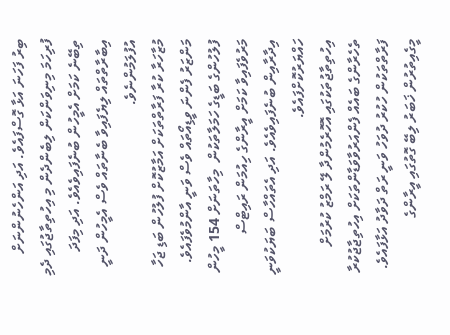ބިރު ފަހަނަ އަޅާ ގޮސްފައެވެ. އަދި އަންހެނުންނަށް ފުރިހަމަ މިނިވަންކަން ލިބެންދެން މި އިހުތިތާޖުގައި ދެމި ތިބޭނެ ކަމަށް އެމީހުން ބުނެފައިވެއެވެ. އަދި މިފަދަ އިބާރާތްތައް ލިޔެފައިވާ ބެނާތައް ވެސް އެމީހުން ދަނީ އުފުލަމުންނެވެ.
މުޒާހަރާ ކުރާ ފަރާތްތަކަށް އަމާޒުކޮށް ފުލުހުން ބަޑި ޖަހާ މަންޒަރު ފެންނަ ވީޑިއޯތައް ވެސް ވަނީ އާންމުވެފައެވެ. ފުލުހުންގެ ބަޑީގެ ހަމަލާތަކުން  މިހާތަނަށް 154 މީހުން މަރުވެފައިވާ ކަމަށް އީރާންގެ ހިއުމަން ރައިޓްސް އިދާރާއިން ބުނެފައިވެއެވެ. އަދި އެތައްހާސް ބަޔަކުވަނީ ހައްޔަރުކޮށްފައެވެ.
އިހުތިތާޖުތަކުގައި އޮހޮރެމުންދާ ލޭ ރަމްޒު ކުރުމަށް ތެހެރާންގެ ބައެއް ފެންއަރުވާވަޑާންތަކަށް އިހުތިޖާޖުކުރާ ފަރާތްތަކުން ހުކުރު ދުވަހު ވަނީ ރަތް ދަވާދު އަޅާފައެވެ.
މީގެއިތުރުން ޚަބަރު ލިބޭ ގޮތުގައި އީރާންގެ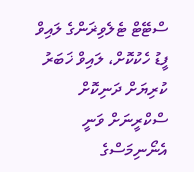ސްޓޭޓް ޓެލެވިޜަންގެ ލައިވް ފީޑު ހެކުކޮށް، ލައިވް ޚަބަރު ކުރިޔަށް ދަނިކޮށް ސްކްރީނަށް ވަނީ އެނޯނިމަސްގެ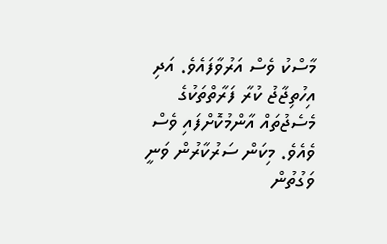މާސްކު ވެސް އަރުވާފައެވެ. އަދި އިހުތިޖާޖު ކުރާ ފަރާތްތަކުގެ މެސެޖުތައް އާންމުކޮށްފައި ވެސް ވެއެވެ. މިކަން ސަރުކާރުން ވަނީ ވަގުތުން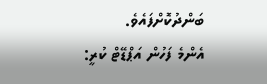ބަންދުކޮށްފައެވެ.
އެންމެ ފަހުން އަޕްޑޭޓް ކުރީ: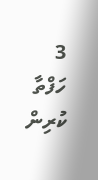3 ހަފްތާ ކުރިން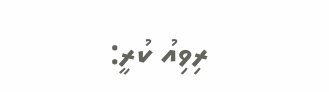ރިވިއު ކުރީ: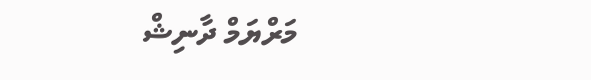މަރްޔަމް ދާނިޝް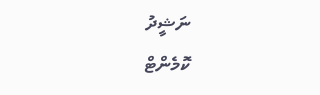ނަޝީދު
ކޮމެންޓް